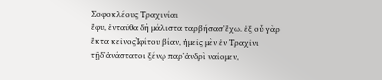Σοφοκλέους Τραχινίαι
ἔφυ, ἐνταῦθα δὴ μάλιστα ταρβήσασ᾽ἔχω. ἐξ οὗ γὰρ ἔκτα κεῖνοςἸφίτου βίαν, ἡμεῖς μὲν ἐν Τραχῖνι τῇδ᾽ἀνάστατοι ξένῳ παρ᾽ἀνδρὶ ναίομεν,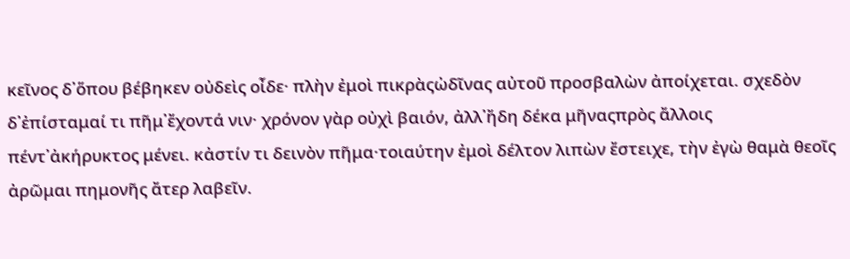κεῖνος δ᾽ὅπου βέβηκεν οὐδεὶς οἶδε· πλὴν ἐμοὶ πικρὰςὠδῖνας αὐτοῦ προσβαλὼν ἀποίχεται. σχεδὸν δ᾽ἐπίσταμαί τι πῆμ᾽ἔχοντά νιν· χρόνον γὰρ οὐχὶ βαιόν, ἀλλ᾽ἤδη δέκα μῆναςπρὸς ἄλλοις πέντ᾽ἀκήρυκτος μένει. κἀστίν τι δεινὸν πῆμα·τοιαύτην ἐμοὶ δέλτον λιπὼν ἔστειχε, τὴν ἐγὼ θαμὰ θεοῖς ἀρῶμαι πημονῆς ἄτερ λαβεῖν.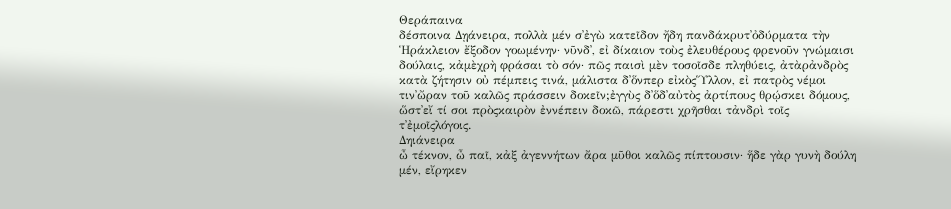Θεράπαινα
δέσποινα Δῃάνειρα, πολλὰ μέν σ᾽ἐγὼ κατεῖδον ἤδη πανδάκρυτ᾽ὀδύρματα τὴν Ἡράκλειον ἔξοδον γοωμένην· νῦνδ᾽, εἰ δίκαιον τοὺς ἐλευθέρους φρενοῦν γνώμαισι δούλαις, κἀμὲχρὴ φράσαι τὸ σόν· πῶς παισὶ μὲν τοσοῖσδε πληθύεις, ἀτὰρἀνδρὸς κατὰ ζήτησιν οὐ πέμπεις τινά, μάλιστα δ᾽ὅνπερ εἰκὸςὝλλον, εἰ πατρὸς νέμοι τιν᾽ὤραν τοῦ καλῶς πράσσειν δοκεῖν;ἐγγὺς δ᾽ὅδ᾽αὐτὸς ἀρτίπους θρῴσκει δόμους, ὥστ᾽εἴ τί σοι πρὸςκαιρὸν ἐννέπειν δοκῶ, πάρεστι χρῆσθαι τἀνδρὶ τοῖς τ᾽ἐμοῖςλόγοις.
Δηιάνειρα
ὦ τέκνον, ὦ παῖ, κἀξ ἀγεννήτων ἄρα μῦθοι καλῶς πίπτουσιν· ἥδε γὰρ γυνὴ δούλη μέν, εἴρηκεν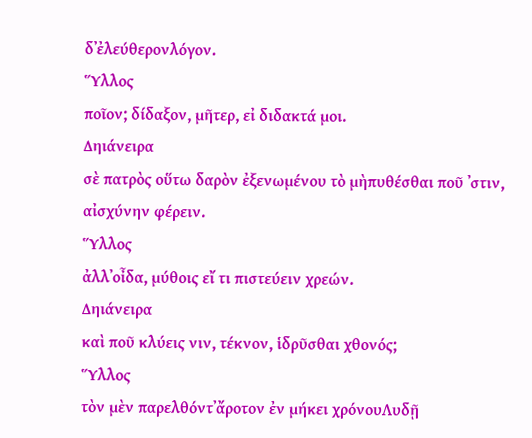δ᾽ἐλεύθερονλόγον.
Ὕλλος
ποῖον; δίδαξον, μῆτερ, εἰ διδακτά μοι.
Δηιάνειρα
σὲ πατρὸς οὕτω δαρὸν ἐξενωμένου τὸ μὴπυθέσθαι ποῦ ᾽στιν, αἰσχύνην φέρειν.
Ὕλλος
ἀλλ᾽οἶδα, μύθοις εἴ τι πιστεύειν χρεών.
Δηιάνειρα
καὶ ποῦ κλύεις νιν, τέκνον, ἱδρῦσθαι χθονός;
Ὕλλος
τὸν μὲν παρελθόντ᾽ἄροτον ἐν μήκει χρόνουΛυδῇ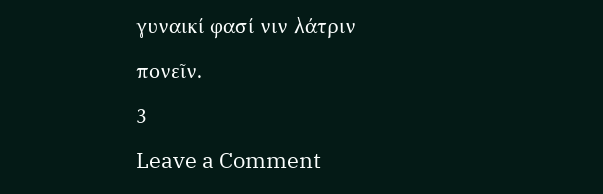γυναικί φασί νιν λάτριν πονεῖν.
3
Leave a Comment